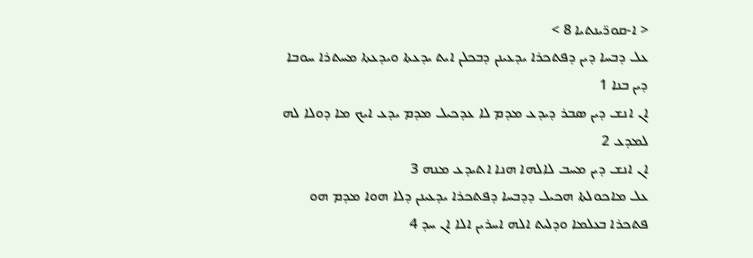< ܐ-ܩܘܪ̈ܝܢܬܝܐ 8 >
ܥܠ ܕܒܚܐ ܕܝܢ ܕܦܬܟܪܐ ܝܕܥܝܢܢ ܕܒܟܠܢ ܐܝܬ ܝܕܥܬܐ ܘܝܕܥܬܐ ܡܚܬܪܐ ܚܘܒܐ ܕܝܢ ܒܢܐ 1
ܐܢ ܐܢܫ ܕܝܢ ܤܒܪ ܕܝܕܥ ܡܕܡ ܠܐ ܥܕܟܝܠ ܡܕܡ ܝܕܥ ܐܝܟ ܡܐ ܕܘܠܐ ܠܗ ܠܡܕܥ 2
ܐܢ ܐܢܫ ܕܝܢ ܡܚܒ ܠܐܠܗܐ ܗܢܐ ܐܬܝܕܥ ܡܢܗ 3
ܥܠ ܡܐܟܘܠܬܐ ܗܟܝܠ ܕܕܒܚܐ ܕܦܬܟܪܐ ܝܕܥܝܢܢ ܕܠܐ ܗܘܐ ܡܕܡ ܗܘ ܦܬܟܪܐ ܒܥܠܡܐ ܘܕܠܝܬ ܐܠܗ ܐܚܪܝܢ ܐܠܐ ܐܢ ܚܕ 4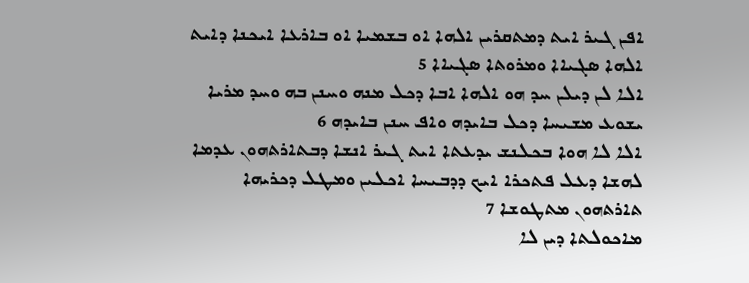ܐܦܢ ܓܝܪ ܐܝܬ ܕܡܬܩܪܝܢ ܐܠܗܐ ܐܘ ܒܫܡܝܐ ܐܘ ܒܐܪܥܐ ܐܝܟܢܐ ܕܐܝܬ ܐܠܗܐ ܤܓܝܐܐ ܘܡܪܘܬܐ ܤܓܝܐܐ 5
ܐܠܐ ܠܢ ܕܝܠܢ ܚܕ ܗܘ ܐܠܗܐ ܐܒܐ ܕܟܠ ܡܢܗ ܘܚܢܢ ܒܗ ܘܚܕ ܡܪܝܐ ܝܫܘܥ ܡܫܝܚܐ ܕܟܠ ܒܐܝܕܗ ܘܐܦ ܚܢܢ ܒܐܝܕܗ 6
ܐܠܐ ܠܐ ܗܘܐ ܒܟܠܢܫ ܝܕܥܬܐ ܐܝܬ ܓܝܪ ܐܢܫܐ ܕܒܬܐܪܬܗܘܢ ܥܕܡܐ ܠܗܫܐ ܕܥܠ ܦܬܟܪܐ ܐܝܟ ܕܕܒܝܚܐ ܐܟܠܝܢ ܘܡܛܠ ܕܟܪܝܗܐ ܬܐܪܬܗܘܢ ܡܬܛܘܫܐ 7
ܡܐܟܘܠܬܐ ܕܝܢ ܠܐ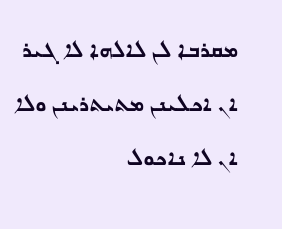ܡܩܪܒܐ ܠܢ ܠܐܠܗܐ ܠܐ ܓܝܪ ܐܢ ܐܟܠܝܢܢ ܡܬܝܬܪܝܢܢ ܘܠܐ ܐܢ ܠܐ ܢܐܟܘܠ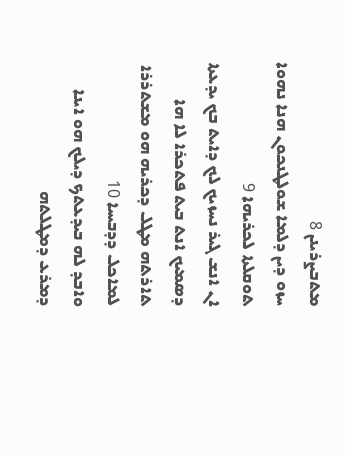ܡܬܒܨܪܝܢܢ 8
ܚܙܘ ܕܝܢ ܕܠܡܐ ܫܘܠܛܢܟܘܢ ܗܢܐ ܢܗܘܐ ܬܘܩܠܬܐ ܠܟܪܝܗܐ 9
ܐܢ ܐܢܫ ܓܝܪ ܢܚܙܝܟ ܠܟ ܕܐܝܬ ܒܟ ܝܕܥܬܐ ܕܤܡܝܟ ܐܢܬ ܒܝܬ ܦܬܟܪܐ ܠܐ ܗܐ ܬܐܪܬܗ ܡܛܠ ܕܟܪܝܗ ܗܘ ܡܫܬܪܪܐ ܠܡܐܟܠ ܕܕܒܝܚܐ 10
ܘܐܒܕ ܠܗ ܒܝܕܥܬܟ ܕܝܠܟ ܗܘ ܐܝܢܐ ܕܡܪܥ ܕܡܛܠܬܗ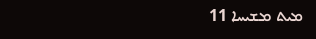ܡܝܬ ܡܫܝܚܐ 11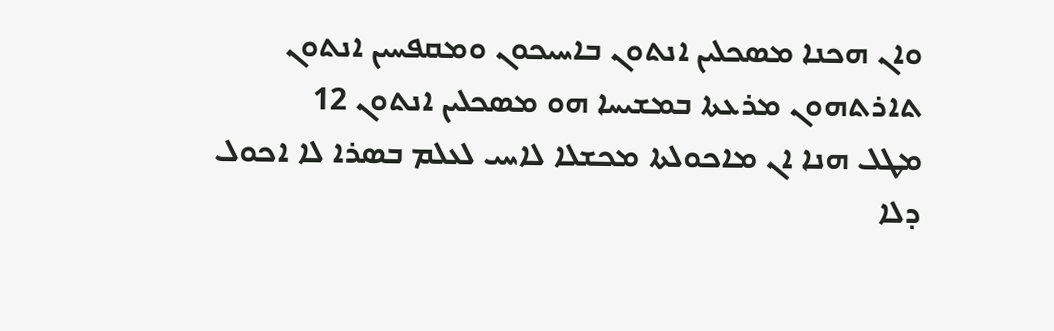ܘܐܢ ܗܟܢܐ ܡܤܟܠܝܢ ܐܢܬܘܢ ܒܐܚܝܟܘܢ ܘܡܩܦܚܝܢ ܐܢܬܘܢ ܬܐܪܬܗܘܢ ܡܪܥܬܐ ܒܡܫܝܚܐ ܗܘ ܡܤܟܠܝܢ ܐܢܬܘܢ 12
ܡܛܠ ܗܢܐ ܐܢ ܡܐܟܘܠܬܐ ܡܟܫܠܐ ܠܐܚܝ ܠܥܠܡ ܒܤܪܐ ܠܐ ܐܟܘܠ ܕܠܐ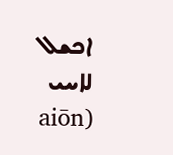ܐܟܫܠ ܠܐܚܝ (aiōn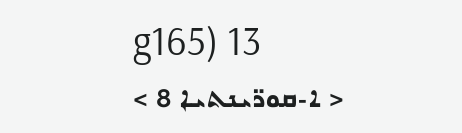g165) 13
< ܐ-ܩܘܪ̈ܝܢܬܝܐ 8 >